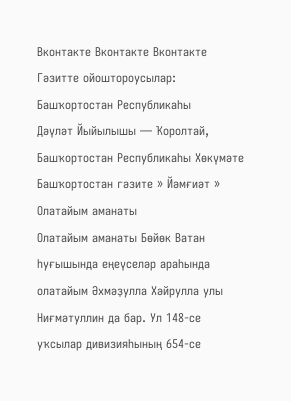Вконтакте Вконтакте Вконтакте
Гәзитте ойоштороусылар:
Башҡортостан Республикаһы
Дәүләт Йыйылышы — Ҡоролтай,
Башҡортостан Республикаһы Хөкүмәте
Башҡортостан гәзите » Йәмғиәт » Олатайым аманаты
Олатайым аманаты Бөйөк Ватан һуғышында еңеүселәр араһында олатайым Әхмәҙулла Хәйрулла улы Ниғмәтуллин да бар. Ул 148-се уҡсылар дивизияһының 654-се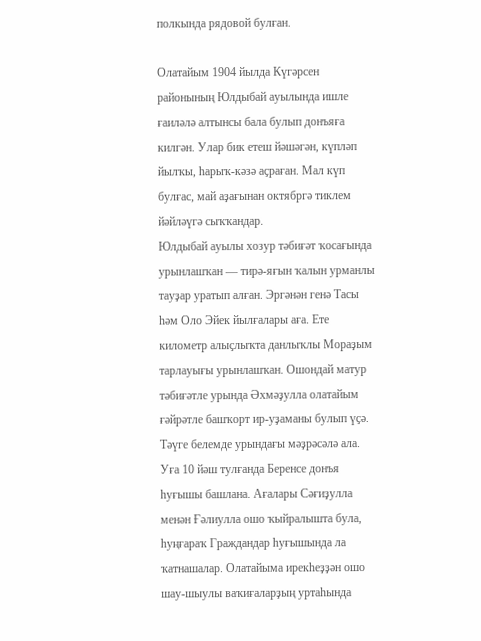полкында рядовой булған.

Олатайым 1904 йылда Күгәрсен районының Юлдыбай ауылында ишле ғаиләлә алтынсы бала булып донъяға килгән. Улар бик етеш йәшәгән, күпләп йылҡы, һарыҡ-кәзә аҫраған. Мал күп булғас, май аҙағынан октябргә тиклем йәйләүгә сыҡҡандар.
Юлдыбай ауылы хозур тәбиғәт ҡосағында урынлашҡан — тирә-яғын ҡалын урманлы тауҙар уратып алған. Эргәнән генә Тасы һәм Оло Эйек йылғалары аға. Ете километр алыҫлыҡта данлыҡлы Мораҙым тарлауығы урынлашҡан. Ошондай матур тәбиғәтле урында Әхмәҙулла олатайым ғәйрәтле башҡорт ир-уҙаманы булып үҫә. Тәүге белемде урындағы мәҙрәсәлә ала. Уға 10 йәш тулғанда Беренсе донъя һуғышы башлана. Ағалары Сәғиҙулла менән Ғәлиулла ошо ҡыйралышта була, һуңғараҡ Граждандар һуғышында ла ҡатнашалар. Олатайыма ирекһеҙҙән ошо шау-шыулы ваҡиғаларҙың уртаһында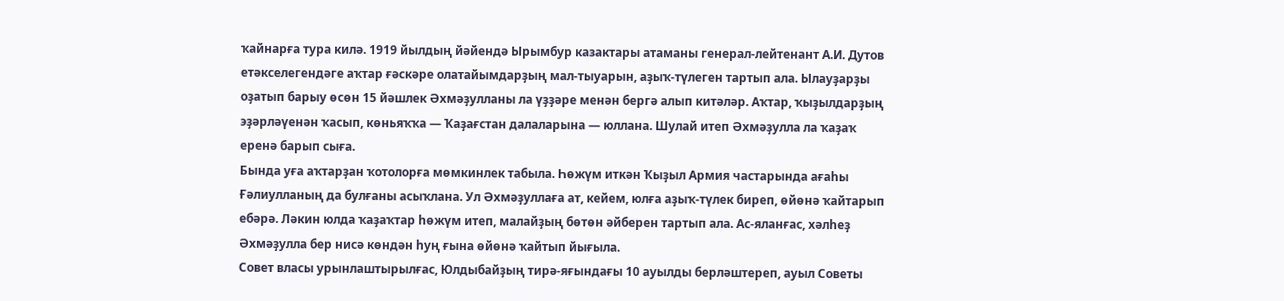ҡайнарға тура килә. 1919 йылдың йәйендә Ырымбур казактары атаманы генерал-лейтенант А.И. Дутов етәкселегендәге аҡтар ғәскәре олатайымдарҙың мал-тыуарын, аҙыҡ-түлеген тартып ала. Ылауҙарҙы оҙатып барыу өсөн 15 йәшлек Әхмәҙулланы ла үҙҙәре менән бергә алып китәләр. Аҡтар, ҡыҙылдарҙың эҙәрләүенән ҡасып, көньяҡҡа — Ҡаҙағстан далаларына — юллана. Шулай итеп Әхмәҙулла ла ҡаҙаҡ еренә барып сыға.
Бында уға аҡтарҙан ҡотолорға мөмкинлек табыла. Һөжүм иткән Ҡыҙыл Армия частарында ағаһы Ғәлиулланың да булғаны асыҡлана. Ул Әхмәҙуллаға ат, кейем, юлға аҙыҡ-түлек биреп, өйөнә ҡайтарып ебәрә. Ләкин юлда ҡаҙаҡтар һөжүм итеп, малайҙың бөтөн әйберен тартып ала. Ас-яланғас, хәлһеҙ Әхмәҙулла бер нисә көндән һуң ғына өйөнә ҡайтып йығыла.
Совет власы урынлаштырылғас, Юлдыбайҙың тирә-яғындағы 10 ауылды берләштереп, ауыл Советы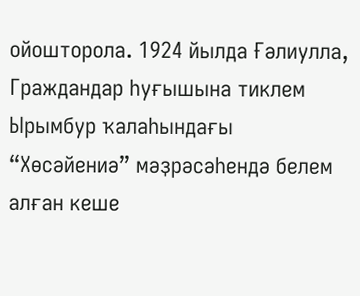ойошторола. 1924 йылда Ғәлиулла, Граждандар һуғышына тиклем Ырымбур ҡалаһындағы “Хөсәйениә” мәҙрәсәһендә белем алған кеше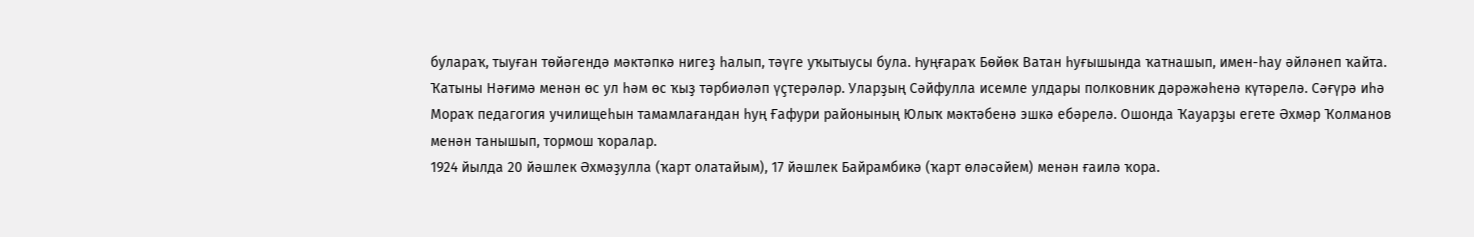булараҡ, тыуған төйәгендә мәктәпкә нигеҙ һалып, тәүге уҡытыусы була. Һуңғараҡ Бөйөк Ватан һуғышында ҡатнашып, имен-һау әйләнеп ҡайта. Ҡатыны Нәғимә менән өс ул һәм өс ҡыҙ тәрбиәләп үҫтерәләр. Уларҙың Сәйфулла исемле улдары полковник дәрәжәһенә күтәрелә. Сәғүрә иһә Мораҡ педагогия училищеһын тамамлағандан һуң Ғафури районының Юлыҡ мәктәбенә эшкә ебәрелә. Ошонда Ҡауарҙы егете Әхмәр Ҡолманов менән танышып, тормош ҡоралар.
1924 йылда 20 йәшлек Әхмәҙулла (ҡарт олатайым), 17 йәшлек Байрамбикә (ҡарт өләсәйем) менән ғаилә ҡора.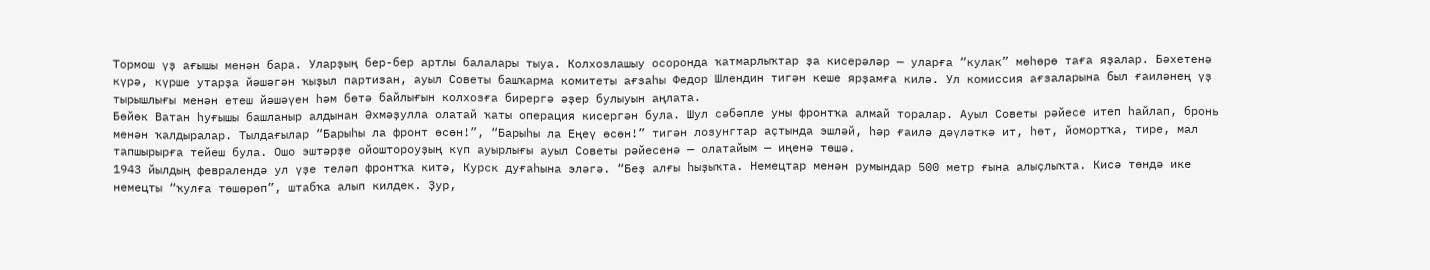Тормош үҙ ағышы менән бара. Уларҙың бер-бер артлы балалары тыуа. Колхозлашыу осоронда ҡатмарлыҡтар ҙа кисерәләр — уларға “кулак” мөһөрө таға яҙалар. Бәхетенә күрә, күрше утарҙа йәшәгән ҡыҙыл партизан, ауыл Советы башҡарма комитеты ағзаһы Федор Шлендин тигән кеше ярҙамға килә. Ул комиссия ағзаларына был ғаиләнең үҙ тырышлығы менән етеш йәшәүен һәм бөтә байлығын колхозға бирергә әҙер булыуын аңлата.
Бөйөк Ватан һуғышы башланыр алдынан Әхмәҙулла олатай ҡаты операция кисергән була. Шул сәбәпле уны фронтҡа алмай торалар. Ауыл Советы рәйесе итеп һайлап, бронь менән ҡалдыралар. Тылдағылар “Барыһы ла фронт өсөн!”, “Барыһы ла Еңеү өсөн!” тигән лозунгтар аҫтында эшләй, һәр ғаилә дәүләткә ит, һөт, йомортҡа, тире, мал тапшырырға тейеш була. Ошо эштәрҙе ойоштороуҙың күп ауырлығы ауыл Советы рәйесенә — олатайым — иңенә төшә.
1943 йылдың февралендә ул үҙе теләп фронтҡа китә, Курск дуғаһына эләгә. “Беҙ алғы һыҙыҡта. Немецтар менән румындар 500 метр ғына алыҫлыҡта. Кисә төндә ике немецты “ҡулға төшөрөп”, штабҡа алып килдек. Ҙур,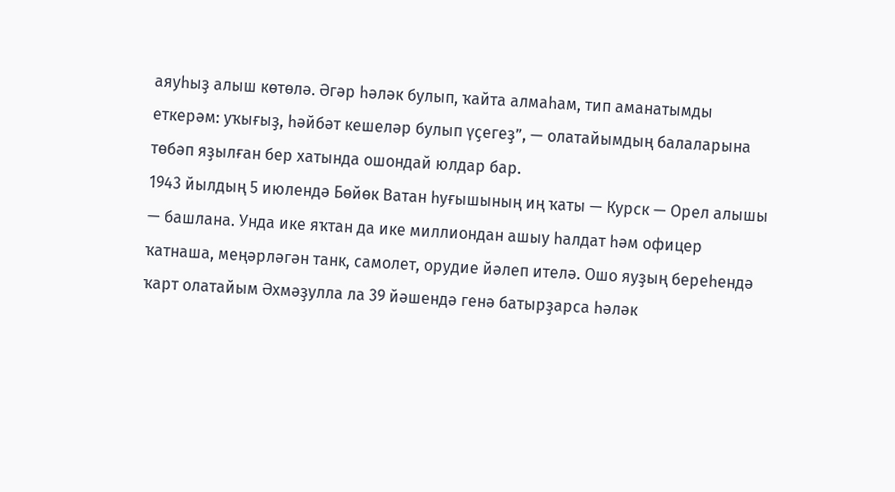аяуһыҙ алыш көтөлә. Әгәр һәләк булып, ҡайта алмаһам, тип аманатымды еткерәм: уҡығыҙ, һәйбәт кешеләр булып үҫегеҙ”, — олатайымдың балаларына төбәп яҙылған бер хатындa ошондай юлдар бар.
1943 йылдың 5 июлендә Бөйөк Ватан һуғышының иң ҡаты — Курск — Орел алышы — башлана. Унда ике яҡтан да ике миллиондан ашыу һалдат һәм офицер ҡатнаша, меңәрләгән танк, самолет, орудие йәлеп ителә. Ошо яуҙың береһендә ҡарт олатайым Әхмәҙулла ла 39 йәшендә генә батырҙарса һәләк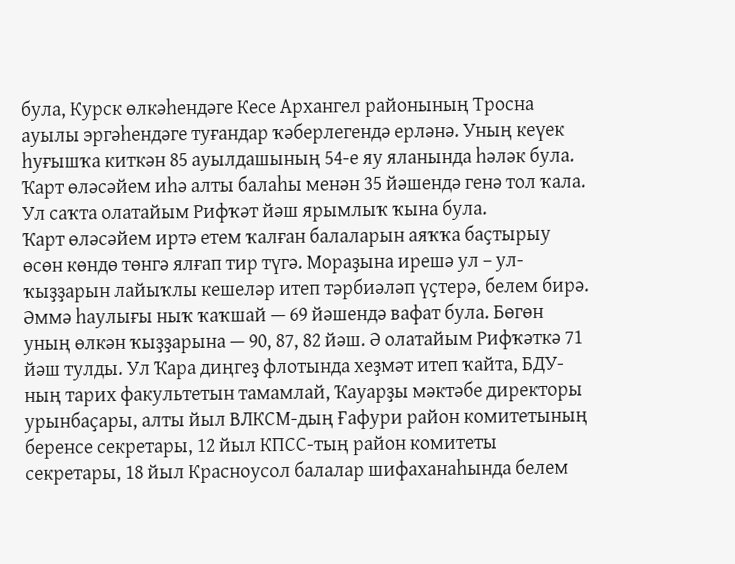була, Курск өлкәһендәге Кесе Архангел районының Тросна ауылы эргәһендәге туғандар ҡәберлегендә ерләнә. Уның кеүек һуғышҡа киткән 85 ауылдашының 54-е яу яланында һәләк була. Ҡарт өләсәйем иһә алты балаһы менән 35 йәшендә генә тол ҡала. Ул саҡта олатайым Рифҡәт йәш ярымлыҡ ҡына була.
Ҡарт өләсәйем иртә етем ҡалған балаларын аяҡҡа баҫтырыу өсөн көндө төнгә ялғап тир түгә. Мораҙына ирешә ул – ул-ҡыҙҙарын лайыҡлы кешеләр итеп тәрбиәләп үҫтерә, белем бирә. Әммә һаулығы ныҡ ҡаҡшай — 69 йәшендә вафат була. Бөгөн уның өлкән ҡыҙҙарына — 90, 87, 82 йәш. Ә олатайым Рифҡәткә 71 йәш тулды. Ул Ҡара диңгеҙ флотында хеҙмәт итеп ҡайта, БДУ-ның тарих факультетын тамамлай, Ҡауарҙы мәктәбе директоры урынбаҫары, алты йыл ВЛКСМ-дың Ғафури район комитетының беренсе секретары, 12 йыл КПСС-тың район комитеты секретары, 18 йыл Красноусол балалар шифаханаһында белем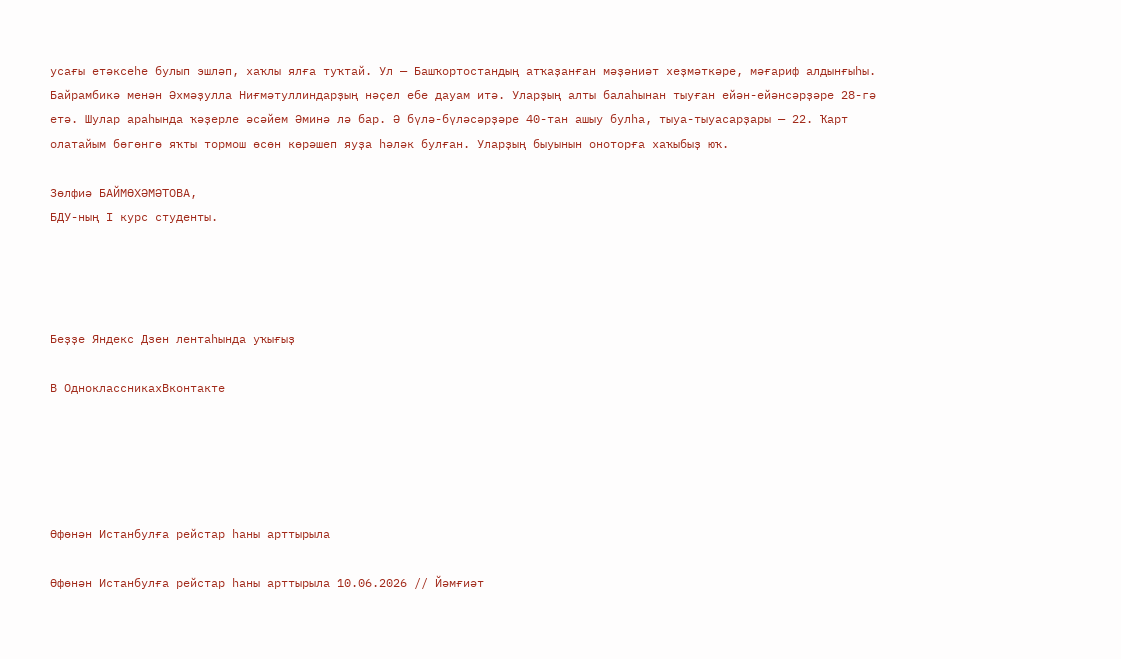усағы етәксеһе булып эшләп, хаҡлы ялға туҡтай. Ул — Башҡортостандың атҡаҙанған мәҙәниәт хеҙмәткәре, мәғариф алдынғыһы.
Байрамбикә менән Әхмәҙулла Ниғмәтуллиндарҙың нәҫел ебе дауам итә. Уларҙың алты балаһынан тыуған ейән-ейәнсәрҙәре 28-гә етә. Шулар араһында ҡәҙерле әсәйем Әминә лә бар. Ә бүлә-бүләсәрҙәре 40-тан ашыу булһа, тыуа-тыуасарҙары — 22. Ҡарт олатайым бөгөнгө яҡты тормош өсөн көрәшеп яуҙа һәләк булған. Уларҙың быуынын оноторға хаҡыбыҙ юҡ.

Зөлфиә БАЙМӨХӘМӘТОВА,
БДУ-ның I курс студенты.




Беҙҙе Яндекс Дзен лентаһында уҡығыҙ

В ОдноклассникахВконтакте





Өфөнән Истанбулға рейстар һаны арттырыла

Өфөнән Истанбулға рейстар һаны арттырыла 10.06.2026 // Йәмғиәт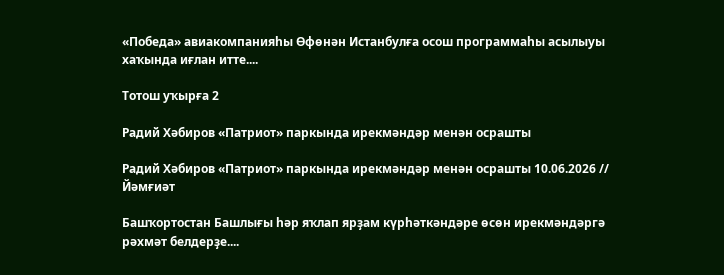«Победа» авиакомпанияһы Өфөнән Истанбулға осош программаһы асылыуы хаҡында иғлан итте....

Тотош уҡырға 2

Радий Хәбиров «Патриот» паркында ирекмәндәр менән осрашты

Радий Хәбиров «Патриот» паркында ирекмәндәр менән осрашты 10.06.2026 // Йәмғиәт

Башҡортостан Башлығы һәр яҡлап ярҙам күрһәткәндәре өсөн ирекмәндәргә рәхмәт белдерҙе....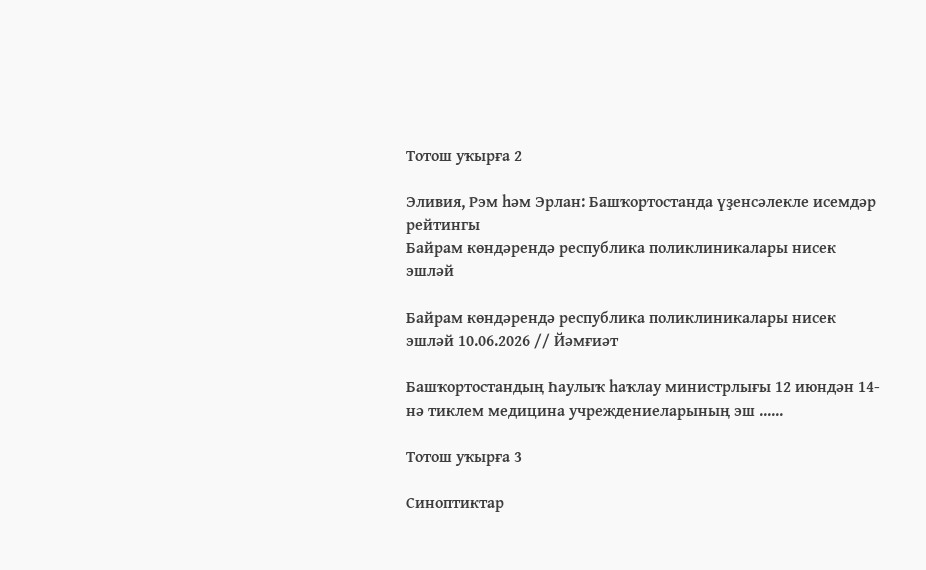Тотош уҡырға 2

Эливия, Рэм һәм Эрлан: Башҡортостанда үҙенсәлекле исемдәр рейтингы
Байрам көндәрендә республика поликлиникалары нисек эшләй

Байрам көндәрендә республика поликлиникалары нисек эшләй 10.06.2026 // Йәмғиәт

Башҡортостандың Һаулыҡ һаҡлау министрлығы 12 июндән 14-нә тиклем медицина учреждениеларының эш ......

Тотош уҡырға 3

Синоптиктар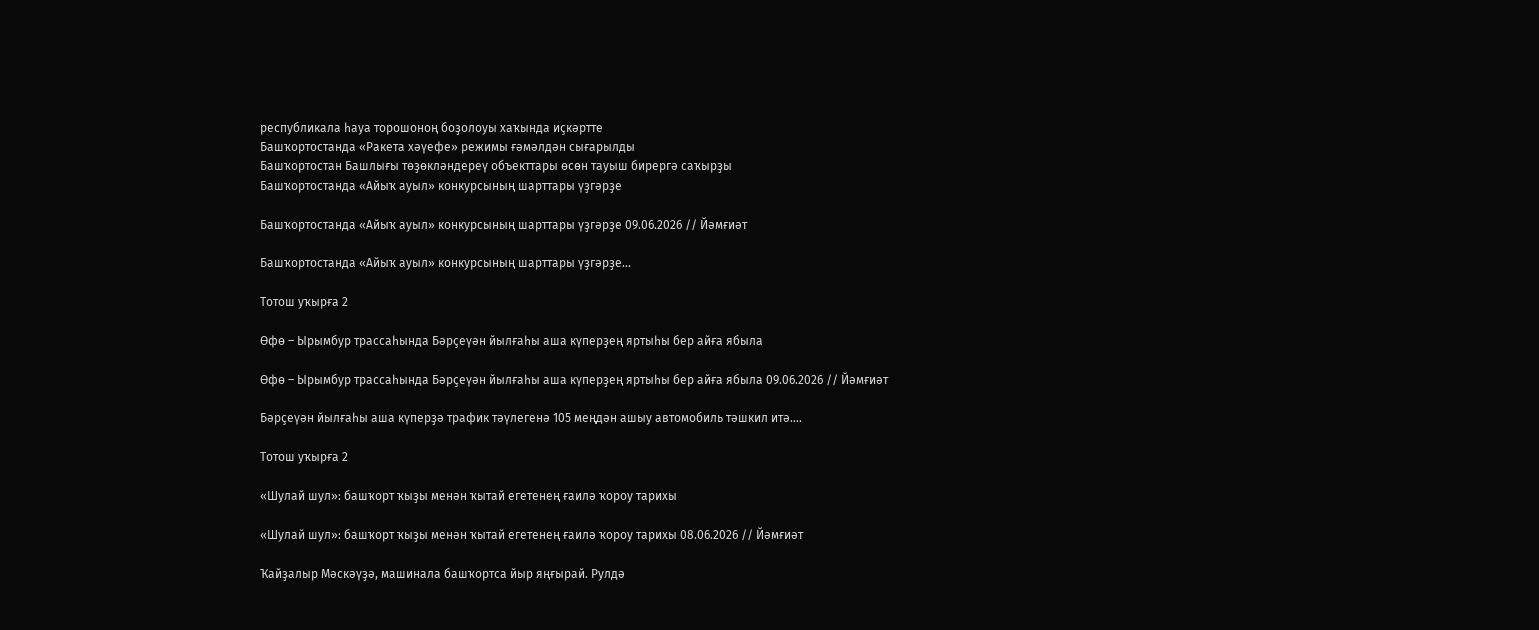республикала һауа торошоноң боҙолоуы хаҡында иҫкәртте
Башҡортостанда «Ракета хәүефе» режимы ғәмәлдән сығарылды
Башҡортостан Башлығы төҙөкләндереү объекттары өсөн тауыш бирергә саҡырҙы
Башҡортостанда «Айыҡ ауыл» конкурсының шарттары үҙгәрҙе

Башҡортостанда «Айыҡ ауыл» конкурсының шарттары үҙгәрҙе 09.06.2026 // Йәмғиәт

Башҡортостанда «Айыҡ ауыл» конкурсының шарттары үҙгәрҙе...

Тотош уҡырға 2

Өфө – Ырымбур трассаһында Бәрҫеүән йылғаһы аша күперҙең яртыһы бер айға ябыла

Өфө – Ырымбур трассаһында Бәрҫеүән йылғаһы аша күперҙең яртыһы бер айға ябыла 09.06.2026 // Йәмғиәт

Бәрҫеүән йылғаһы аша күперҙә трафик тәүлегенә 105 меңдән ашыу автомобиль тәшкил итә....

Тотош уҡырға 2

«Шулай шул»: башҡорт ҡыҙы менән ҡытай егетенең ғаилә ҡороу тарихы

«Шулай шул»: башҡорт ҡыҙы менән ҡытай егетенең ғаилә ҡороу тарихы 08.06.2026 // Йәмғиәт

Ҡайҙалыр Мәскәүҙә, машинала башҡортса йыр яңғырай. Рулдә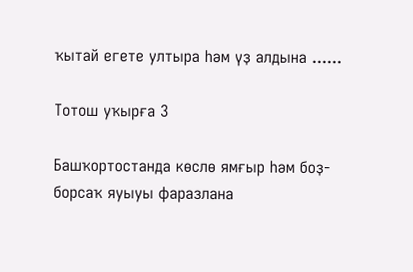ҡытай егете ултыра һәм үҙ алдына ......

Тотош уҡырға 3

Башҡортостанда көслө ямғыр һәм боҙ-борсаҡ яуыуы фаразлана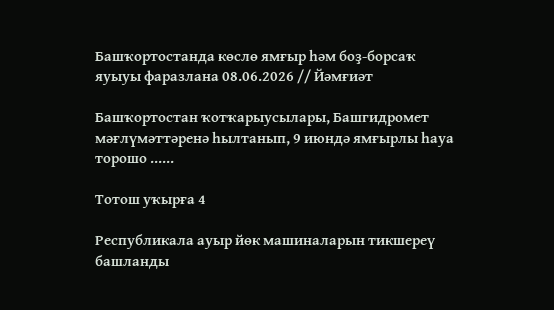Башҡортостанда көслө ямғыр һәм боҙ-борсаҡ яуыуы фаразлана 08.06.2026 // Йәмғиәт

Башҡортостан ҡотҡарыусылары, Башгидромет мәғлүмәттәренә һылтанып, 9 июндә ямғырлы һауа торошо ......

Тотош уҡырға 4

Республикала ауыр йөк машиналарын тикшереү башланды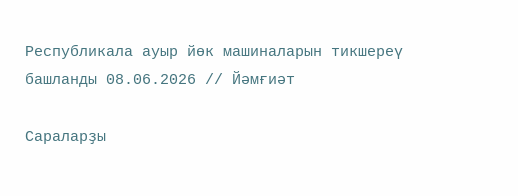Республикала ауыр йөк машиналарын тикшереү башланды 08.06.2026 // Йәмғиәт

Сараларҙы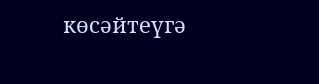көсәйтеүгә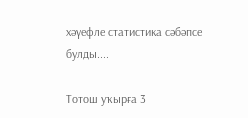хәүефле статистика сәбәпсе булды....

Тотош уҡырға 3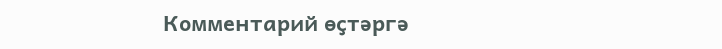Комментарий өҫтәргә